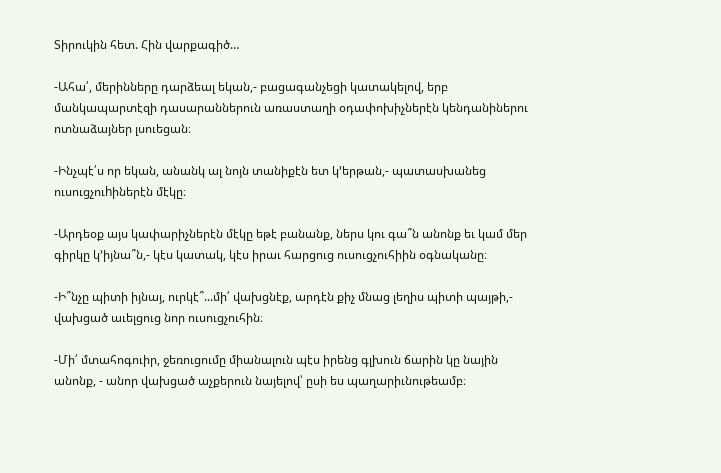Տիրուկին հետ. Հին վարքագիծ…

-Ահա՛, մերինները դարձեալ եկան,- բացագանչեցի կատակելով, երբ մանկապարտէզի դասարաններուն առաստաղի օդափոխիչներէն կենդանիներու ոտնաձայներ լսուեցան։

-Ինչպէ՛ս որ եկան, անանկ ալ նոյն տանիքէն ետ կ’երթան,- պատասխանեց ուսուցչուhիներէն մէկը։

-Արդեօք այս կափարիչներէն մէկը եթէ բանանք, ներս կու գա՞ն անոնք եւ կամ մեր գիրկը կ’իյնա՞ն,- կէս կատակ, կէս իրաւ հարցուց ուսուցչուհիին օգնականը։

-Ի՞նչը պիտի իյնայ, ուրկէ՞...մի՛ վախցնէք, արդէն քիչ մնաց լեղիս պիտի պայթի,- վախցած աւելցուց նոր ուսուցչուհին։

-Մի՛ մտահոգուիր, ջեռուցումը միանալուն պէս իրենց գլխուն ճարին կը նային անոնք, - անոր վախցած աչքերուն նայելով՝ ըսի ես պաղարիւնութեամբ։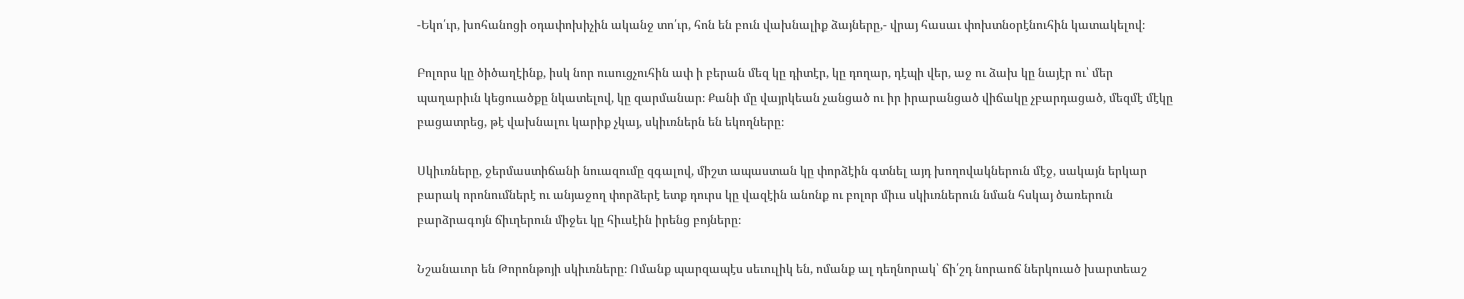-Եկո՛ւր, խոհանոցի օդափոխիչին ականջ տո՛ւր, հոն են բուն վախնալիք ձայները,- վրայ հասաւ փոխտնօրէնուհին կատակելով։

Բոլորս կը ծիծաղէինք, իսկ նոր ուսուցչուհին ափ ի բերան մեզ կը դիտէր, կը դողար, դէպի վեր, աջ ու ձախ կը նայէր ու՝ մեր պաղարիւն կեցուածքը նկատելով, կը զարմանար։ Քանի մը վայրկեան չանցած ու իր իրարանցած վիճակը չբարդացած, մեզմէ մէկը բացատրեց, թէ վախնալու կարիք չկայ, սկիւռներն են եկողները։

Սկիւռները, ջերմաստիճանի նուազումը զգալով, միշտ ապաստան կը փորձէին գտնել այդ խողովակներուն մէջ, սակայն երկար բարակ որոնումներէ ու անյաջող փորձերէ ետք դուրս կը վազէին անոնք ու բոլոր միւս սկիւռներուն նման հսկայ ծառերուն բարձրագոյն ճիւղերուն միջեւ կը հիւսէին իրենց բոյները։

Նշանաւոր են Թորոնթոյի սկիւռները։ Ոմանք պարզապէս սեւուլիկ են, ոմանք ալ դեղնորակ՝ ճի՛շդ նորաոճ ներկուած խարտեաշ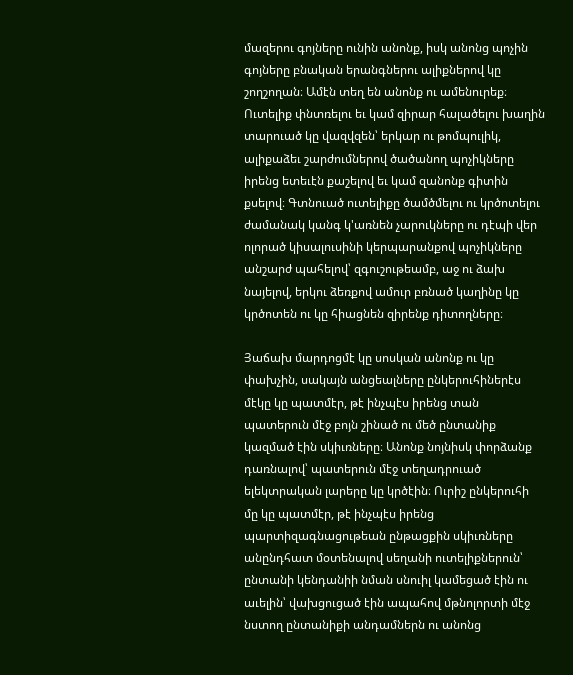մազերու գոյները ունին անոնք, իսկ անոնց պոչին գոյները բնական երանգներու ալիքներով կը շողշողան։ Ամէն տեղ են անոնք ու ամենուրեք։ Ուտելիք փնտռելու եւ կամ զիրար հալածելու խաղին տարուած կը վազվզեն՝ երկար ու թոմպուլիկ, ալիքաձեւ շարժումներով ծածանող պոչիկները իրենց ետեւէն քաշելով եւ կամ զանոնք գիտին քսելով։ Գտնուած ուտելիքը ծամծմելու ու կրծոտելու ժամանակ կանգ կ'առնեն չարուկները ու դէպի վեր ոլորած կիսալուսինի կերպարանքով պոչիկները անշարժ պահելով՝ զգուշութեամբ, աջ ու ձախ նայելով, երկու ձեռքով ամուր բռնած կաղինը կը կրծոտեն ու կը հիացնեն զիրենք դիտողները։

Յաճախ մարդոցմէ կը սոսկան անոնք ու կը փախչին, սակայն անցեալները ընկերուհիներէս մէկը կը պատմէր, թէ ինչպէս իրենց տան պատերուն մէջ բոյն շինած ու մեծ ընտանիք կազմած էին սկիւռները։ Անոնք նոյնիսկ փորձանք դառնալով՝ պատերուն մէջ տեղադրուած ելեկտրական լարերը կը կրծէին։ Ուրիշ ընկերուհի մը կը պատմէր, թէ ինչպէս իրենց պարտիզագնացութեան ընթացքին սկիւռները անընդհատ մօտենալով սեղանի ուտելիքներուն՝ ընտանի կենդանիի նման սնուիլ կամեցած էին ու աւելին՝ վախցուցած էին ապահով մթնոլորտի մէջ նստող ընտանիքի անդամներն ու անոնց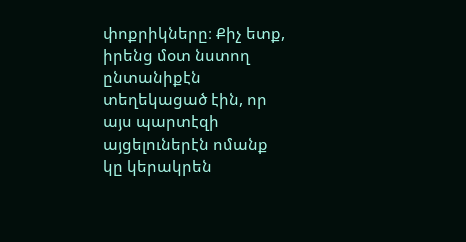փոքրիկները։ Քիչ ետք, իրենց մօտ նստող ընտանիքէն տեղեկացած էին, որ այս պարտէզի այցելուներէն ոմանք կը կերակրեն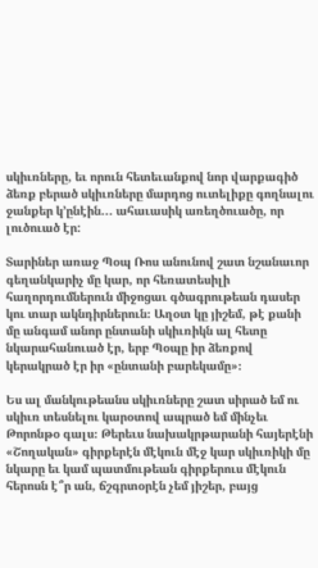սկիւռները, եւ որուն հետեւանքով նոր վարքագիծ ձեռք բերած սկիւռները մարդոց ուտելիքը գողնալու ջանքեր կ’ընէին... ահաւասիկ առեղծուածը, որ լուծուած էր:

Տարիներ առաջ Պօպ Ռոս անունով շատ նշանաւոր գեղանկարիչ մը կար, որ հեռատեսիլի հաղորդումներուն միջոցաւ գծագրութեան դասեր կու տար ակնդիրներուն։ Աղօտ կը յիշեմ, թէ քանի մը անգամ անոր ընտանի սկիւռիկն ալ հետը նկարահանուած էր, երբ Պօպը իր ձեռքով կերակրած էր իր «ընտանի բարեկամը»։

Ես ալ մանկութեանս սկիւռները շատ սիրած եմ ու սկիւռ տեսնելու կարօտով ապրած եմ մինչեւ Թորոնթօ գալս։ Թերեւս նախակրթարանի հայերէնի «Շողական» գիրքերէն մէկուն մէջ կար սկիւռիկի մը նկարը եւ կամ պատմութեան գիրքերուս մէկուն հերոսն է՞ր ան, ճշգրտօրէն չեմ յիշեր, բայց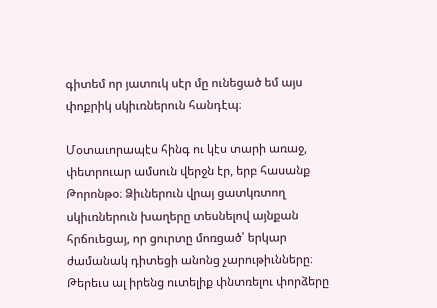գիտեմ որ յատուկ սէր մը ունեցած եմ այս փոքրիկ սկիւռներուն հանդէպ։

Մօտաւորապէս հինգ ու կէս տարի առաջ, փետրուար ամսուն վերջն էր, երբ հասանք Թորոնթօ։ Ձիւներուն վրայ ցատկռտող սկիւռներուն խաղերը տեսնելով այնքան հրճուեցայ, որ ցուրտը մոռցած՝ երկար ժամանակ դիտեցի անոնց չարութիւնները։ Թերեւս ալ իրենց ուտելիք փնտռելու փորձերը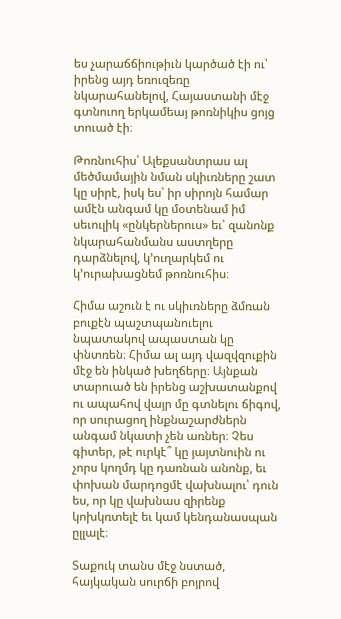ես չարաճճիութիւն կարծած էի ու՝ իրենց այդ եռուզեռը նկարահանելով, Հայաստանի մէջ գտնուող երկամեայ թոռնիկիս ցոյց տուած էի։

Թոռնուհիս՝ Ալեքսանտրաս ալ մեծմամային նման սկիւռները շատ կը սիրէ, իսկ ես՝ իր սիրոյն համար ամէն անգամ կը մօտենամ իմ սեւուլիկ «ընկերներուս» եւ՝ զանոնք նկարահանմանս աստղերը դարձնելով, կ’ուղարկեմ ու կ’ուրախացնեմ թոռնուհիս։

Հիմա աշուն է ու սկիւռները ձմռան բուքէն պաշտպանուելու նպատակով ապաստան կը փնտռեն։ Հիմա ալ այդ վազվզուքին մէջ են ինկած խեղճերը։ Այնքան տարուած են իրենց աշխատանքով ու ապահով վայր մը գտնելու ճիգով, որ սուրացող ինքնաշարժներն անգամ նկատի չեն առներ։ Չես գիտեր, թէ ուրկէ՞ կը յայտնուին ու չորս կողմդ կը դառնան անոնք, եւ փոխան մարդոցմէ վախնալու՝ դուն ես, որ կը վախնաս զիրենք կոխկռտելէ եւ կամ կենդանասպան ըլլալէ։

Տաքուկ տանս մէջ նստած, հայկական սուրճի բոյրով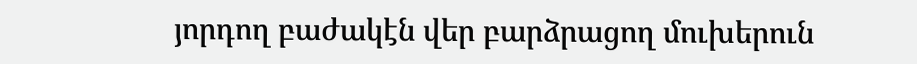յորդող բաժակէն վեր բարձրացող մուխերուն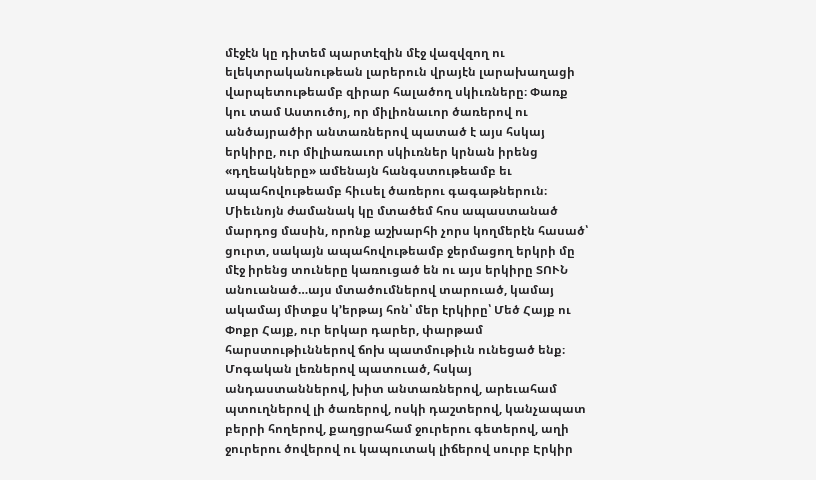մէջէն կը դիտեմ պարտէզին մէջ վազվզող ու ելեկտրականութեան լարերուն վրայէն լարախաղացի վարպետութեամբ զիրար հալածող սկիւռները։ Փառք կու տամ Աստուծոյ, որ միլիոնաւոր ծառերով ու անծայրածիր անտառներով պատած է այս հսկայ երկիրը, ուր միլիառաւոր սկիւռներ կրնան իրենց «դղեակները» ամենայն հանգստութեամբ եւ ապահովութեամբ հիւսել ծառերու գագաթներուն։ Միեւնոյն ժամանակ կը մտածեմ հոս ապաստանած մարդոց մասին, որոնք աշխարհի չորս կողմերէն հասած՝ ցուրտ, սակայն ապահովութեամբ ջերմացող երկրի մը մէջ իրենց տուները կառուցած են ու այս երկիրը ՏՈՒՆ անուանած…այս մտածումներով տարուած, կամայ ակամայ միտքս կ’երթայ հոն՝ մեր էրկիրը՝ Մեծ Հայք ու Փոքր Հայք, ուր երկար դարեր, փարթամ հարստութիւններով ճոխ պատմութիւն ունեցած ենք։ Մոգական լեռներով պատուած, հսկայ անդաստաններով, խիտ անտառներով, արեւահամ պտուղներով լի ծառերով, ոսկի դաշտերով, կանչապատ բերրի հողերով, քաղցրահամ ջուրերու գետերով, աղի ջուրերու ծովերով ու կապուտակ լիճերով սուրբ Էրկիր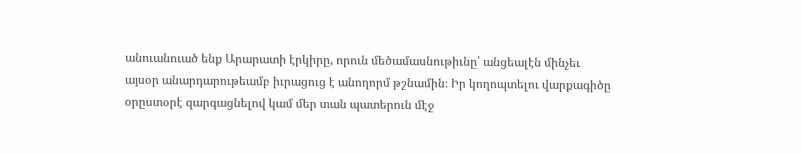անուանուած ենք Արարատի էրկիրը, որուն մեծամասնութիւնը՝ անցեալէն մինչեւ այսօր անարդարութեամբ իւրացուց է անողորմ թշնամին։ Իր կողոպտելու վարքագիծը օրըստօրէ զարգացնելով կամ մեր տան պատերուն մէջ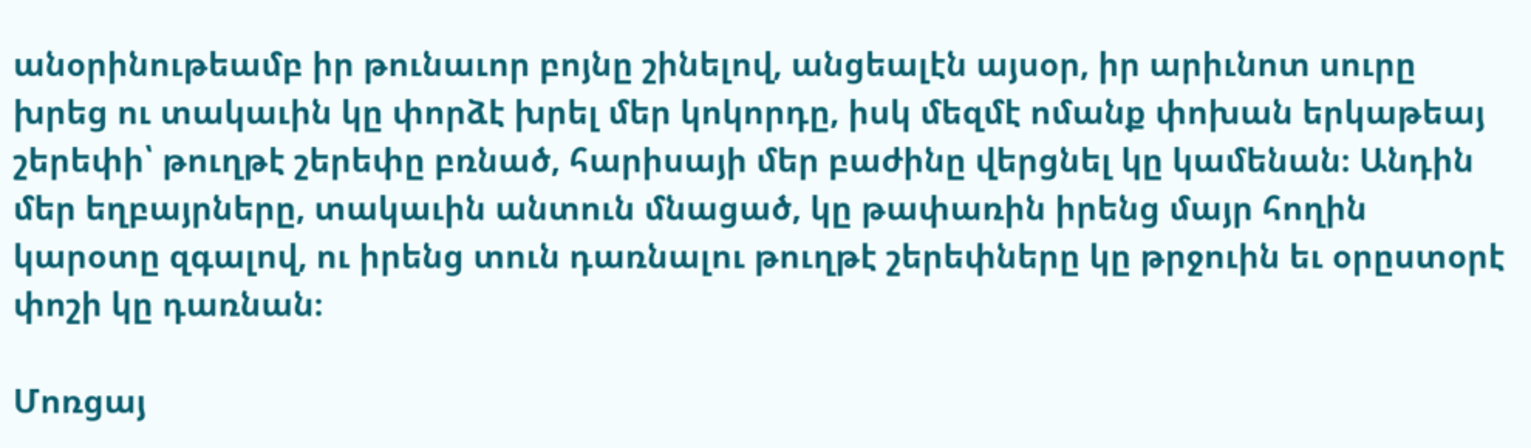անօրինութեամբ իր թունաւոր բոյնը շինելով, անցեալէն այսօր, իր արիւնոտ սուրը խրեց ու տակաւին կը փորձէ խրել մեր կոկորդը, իսկ մեզմէ ոմանք փոխան երկաթեայ շերեփի՝ թուղթէ շերեփը բռնած, հարիսայի մեր բաժինը վերցնել կը կամենան։ Անդին մեր եղբայրները, տակաւին անտուն մնացած, կը թափառին իրենց մայր հողին կարօտը զգալով, ու իրենց տուն դառնալու թուղթէ շերեփները կը թրջուին եւ օրըստօրէ փոշի կը դառնան։

Մոռցայ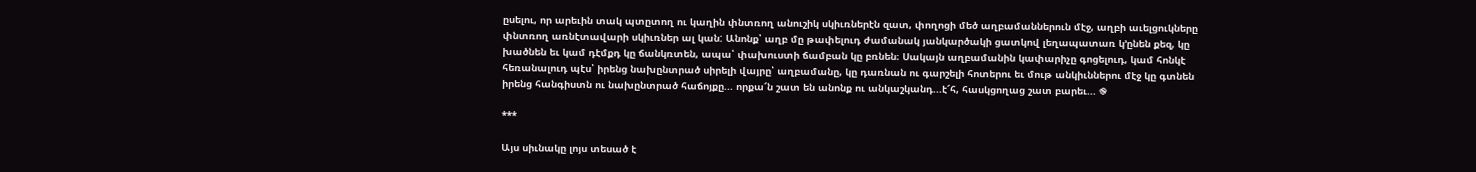ըսելու, որ արեւին տակ պտըտող ու կաղին փնտռող անուշիկ սկիւռներէն զատ, փողոցի մեծ աղբամաններուն մէջ, աղբի աւելցուկները փնտռող առնէտավարի սկիւռներ ալ կան: Անոնք՝ աղբ մը թափելուդ ժամանակ յանկարծակի ցատկով լեղապատառ կ’ընեն քեզ, կը խածնեն եւ կամ դէմքդ կը ճանկռտեն, ապա՝ փախուստի ճամբան կը բռնեն։ Սակայն աղբամանին կափարիչը գոցելուդ, կամ հոնկէ հեռանալուդ պէս՝ իրենց նախընտրած սիրելի վայրը՝ աղբամանը, կը դառնան ու գարշելի հոտերու եւ մութ անկիւններու մէջ կը գտնեն իրենց հանգիստն ու նախընտրած հաճոյքը... որքա՜ն շատ են անոնք ու անկաշկանդ...է՜հ, հասկցողաց շատ բարեւ... ֎

***

Այս սիւնակը լոյս տեսած է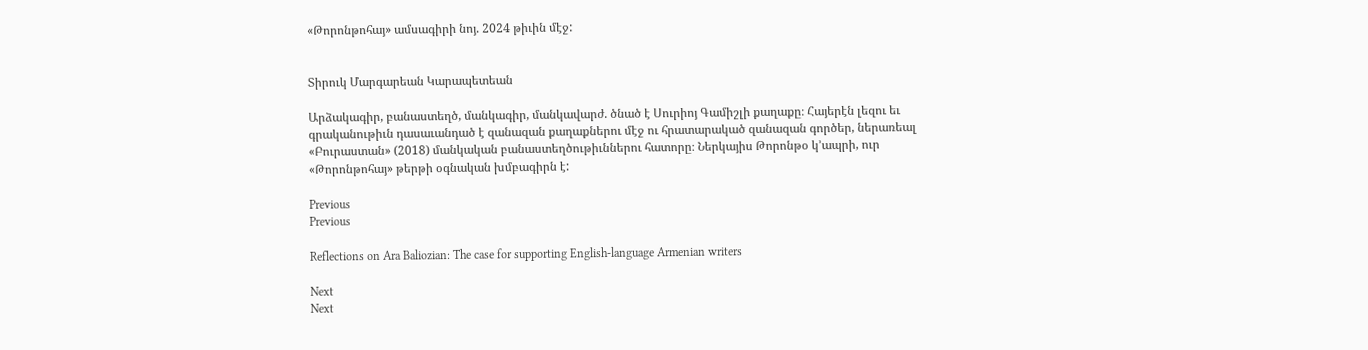«Թորոնթոհայ» ամսագիրի նոյ. 2024 թիւին մէջ:


Տիրուկ Մարգարեան Կարապետեան

Արձակագիր, բանաստեղծ, մանկագիր, մանկավարժ. ծնած է Սուրիոյ Գամիշլի քաղաքը։ Հայերէն լեզու եւ գրականութիւն դասաւանդած է զանազան քաղաքներու մէջ ու հրատարակած զանազան գործեր, ներառեալ «Բուրաստան» (2018) մանկական բանաստեղծութիւններու հատորը։ Ներկայիս Թորոնթօ կ՚ապրի, ուր «Թորոնթոհայ» թերթի օգնական խմբագիրն է:

Previous
Previous

Reflections on Ara Baliozian: The case for supporting English-language Armenian writers

Next
Next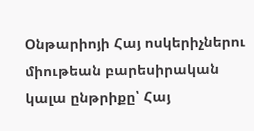Օնթարիոյի Հայ ոսկերիչներու միութեան բարեսիրական կալա ընթրիքը՝ Հայ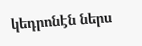կեդրոնէն ներս